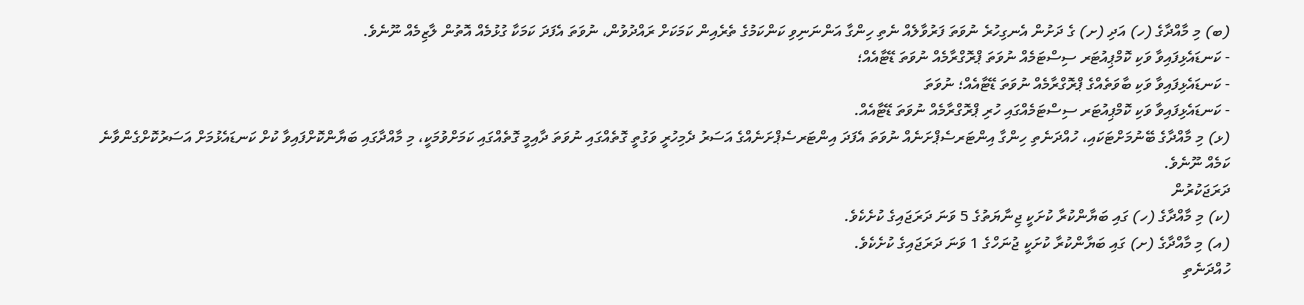(ބ) މި މާއްދާގެ (ހ) އަދި (ށ) ގެ ދަށުން އެނގިހުރެ ނުވަތަ ފަރުވާލެއް ނެތި ހިންގާ އަންނަނިވި ކަންކަމުގެ ތެރެއިން ކަމަކަށް ރައްދުވުން، ނުވަތަ އެފަދަ ކަމަކާ ގުޅުމެއް އޮތުން ލާޒިމެއް ނޫނެވެ.
- ކަނޑައެޅިފައިވާ ވަކި ކޮމްޕިއުޓަރ ސިސްޓަމެއް ނުވަތަ ޕްރޮގްރާމެއް ނުވަތަ ޑޭޓާއެއް؛
- ކަނޑައެޅިފައިވާ ވަކި ބާވަތެއްގެ ޕްރޮގްރާމެއް ނުވަތަ ޑޭޓާއެއް؛ ނުވަތަ
- ކަނޑައެޅިފައިވާ ވަކި ކޮމްޕިއުޓަރ ސިސްޓަމެއްގައި ހުރި ޕްރޮގްރާމެއް ނުވަތަ ޑޭޓާއެއް.
(ޅ) މި މާއްދާގެ ބޭނުމަށްޓަކައި، ހުއްދަނެތި ހިންގާ އިންޓަރސެޕްށަނެއް ނުވަތަ އެފަދަ އިންޓަރސެޕްށަނެއްގެ އަސަރު ދެމިހުރީ ވަގުތީ ގޮތެއްގައި ނުވަތަ ދާއިމީ ގޮތެއްގައި ކަމަށްވުމަކީ، މި މާއްދާގައި ބަޔާންކޮށްފައިވާ ކުށް ކަނޑައެޅުމަށް އަސަރުކޮށްގެންވާނެ ކަމެއް ނޫނެވެ.
ދަރަޖަކުރުން
(ކ) މި މާއްދާގެ (ހ) ގައި ބަޔާންކުރާ ކުށަކީ ޖިނާޔަތުގެ 5 ވަނަ ދަރަޖައިގެ ކުށެކެވެ.
(އ) މި މާއްދާގެ (ށ) ގައި ބަޔާންކުރާ ކުށަކީ ޖުނަހްގެ 1 ވަނަ ދަރަޖައިގެ ކުށެކެވެ.
ހުއްދަނެތި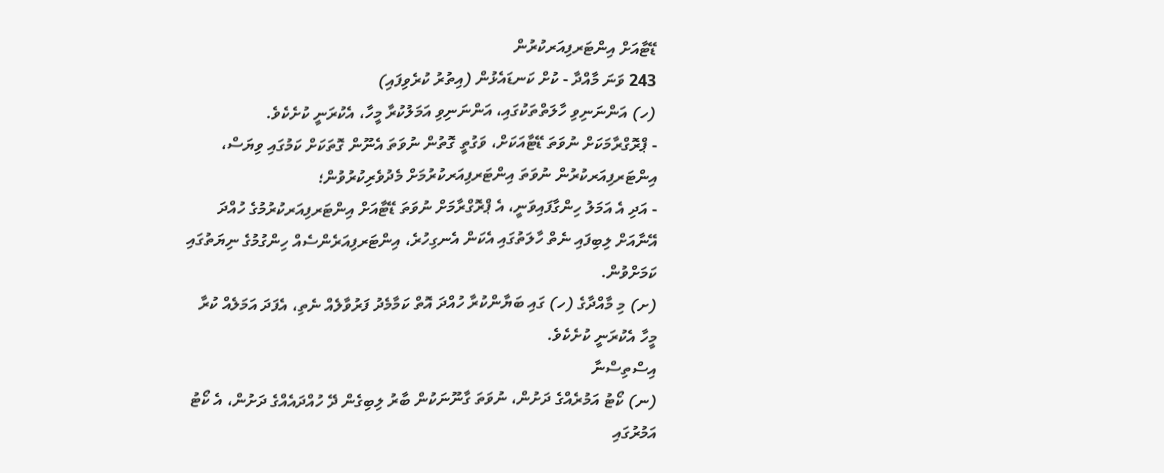ޑޭޓާއަށް އިންޓަރފިއަރކުރުން
243 ވަނަ މާއްދާ - ކުށް ކަނޑައެޅުން (އިތުރު ކުރެވިފައި)
(ހ) އަންނަނިވި ހާލަތްތަކުގައި، އަންނަނިވި އަމަލުކުރާ މީހާ، އެކުރަނީ ކުށެކެވެ.
- ޕްރޮގްރާމަކަށް ނުވަތަ ޑޭޓާއަކަށް، ވަގުތީ ގޮތުން ނުވަތަ އެނޫން ގޮތަކަށް ކަމުގައި ވިޔަސް، އިންޓަރފިއަރކުރުން ނުވަތަ އިންޓަރފިއަރކުރުމަށް މެދުވެރިކުރުވުން؛
- އަދި އެ އަމަލު ހިންގާފައިވަނީ، އެ ޕްރޮގްރާމަށް ނުވަތަ ޑޭޓާއަށް އިންޓަރފިއަރކުރުމުގެ ހުއްދަ އޭނާއަށް ލިބިފައި ނެތް ހާލަތުގައި އެކަން އެނގިހުރެ، އިންޓަރފިއަރެންސެއް ހިންގުމުގެ ނިޔަތުގައި ކަމަށްވުން.
(ށ) މި މާއްދާގެ (ހ) ގައި ބަޔާންކުރާ ހުއްދަ އޮތް ކަމާމެދު ފަރުވާލެއް ނެތި، އެފަދަ އަމަލެއް ކުރާ މީހާ އެކުރަނީ ކުށެކެވެ.
އިސްތިސްނާ
(ނ) ކޯޓު އަމުރެއްގެ ދަށުން، ނުވަތަ ގާނޫނަކުން ބާރު ލިބިގެން ދޭ ހުއްދައެއްގެ ދަށުން، އެ ކޯޓު އަމުރުގައި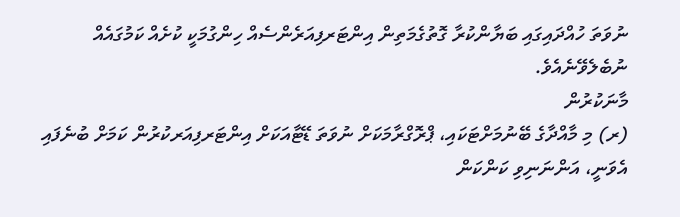ނުވަތަ ހުއްދައިގައި ބަޔާންކުރާ ގޮތުގެމަތިން އިންޓަރފިއަރެންސެއް ހިންގުމަކީ ކުށެއް ކަމުގައެއް ނުބެލެވޭނެއެވެ.
މާނަކުރުން
(ރ) މި މާއްދާގެ ބޭނުމަށްޓަކައި، ޕްރޮގްރާމަކަށް ނުވަތަ ޑޭޓާއަކަށް އިންޓަރފިއަރކުރުން ކަމަށް ބުނެފައި އެވަނީ، އަންނަނިވި ކަންކަން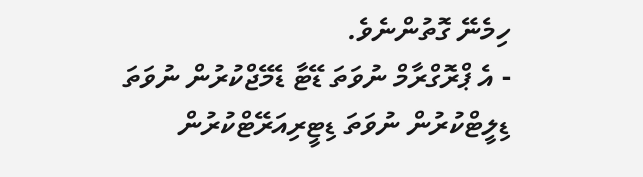ހިމެނޭ ގޮތުންނެވެ.
- އެ ޕްރޮގްރާމް ނުވަތަ ޑޭޓާ ޑެމޭޖްކުރުން ނުވަތަ ޑިލީޓްކުރުން ނުވަތަ ޑިޓީރިއަރޭޓްކުރުން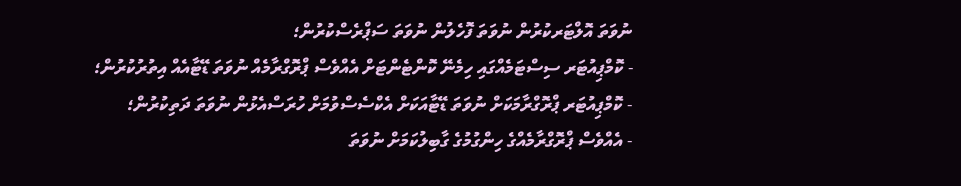ނުވަތަ އޮލްޓަރކުރުން ނުވަތަ ފޮހެލުން ނުވަތަ ސަޕްރެސްކުރުން؛
- ކޮމްޕިއުޓަރ ސިސްޓަމެއްގައި ހިމެނޭ ކޮންޓެންޓަށް އެއްވެސް ޕްރޮގްރާމެއް ނުވަތަ ޑޭޓާއެއް އިތުރުކުރުން؛
- ކޮމްޕިއުޓަރ ޕްރޮގްރާމަކަށް ނުވަތަ ޑޭޓާއަކަށް އެކްސެސްވުމަށް ހުރަސްއެޅުން ނުވަތަ ދަތިކުރުން؛
- އެއްވެސް ޕްރޮގްރާމެއްގެ ހިންގުމުގެ ގާބިލުކަމަށް ނުވަތަ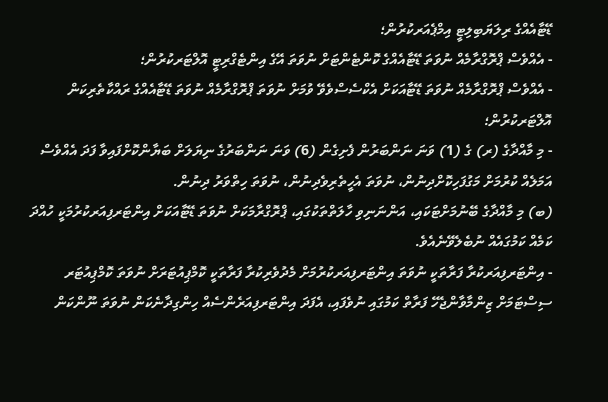ޑޭޓާއެއްގެ ރިލަޔަބިލިޓީ އިމްޕެއަރކުރުން؛
- އެއްވެސް ޕްރޮގްރާމެއް ނުވަތަ ޑޭޓާއެއްގެ ކޮންޓެންޓަށް ނުވަތަ އޭގެ އިންޓެގްރިޓީ އޮލްޓަރކުރުން؛
- އެއްވެސް ޕްރޮގްރާމެއް ނުވަތަ ޑޭޓާއަކަށް އެކްސެސްވެވޭ ވުމަށް ނުވަތަ ޕްރޮގްރާމެއް ނުވަތަ ޑޭޓާއެއްގެ ރައްކާތެރިކަން އޮލްޓަރކުރުން؛
- މި މާއްދާގެ (ރ) ގެ (1) ވަނަ ނަންބަރުން ފެށިގެން (6) ވަނަ ނަންބަރުގެ ނިޔަލަށް ބަޔާންކޮށްފައިވާ ފަދަ އެއްވެސް އަމަލެއް ކުރުމަށް މަގުފަހިކޮށްދިނުން، ނުވަތަ އެހީތެރިވެދިނުން، ނުވަތަ ހިތްވަރު ދިނުން.
(ބ) މި މާއްދާގެ ބޭނުމަށްޓަކައި، އަންނަނިވި ހާލަތްތަކުގައި، ޕްރޮގްރާމަކަށް ނުވަތަ ޑޭޓާއަކަށް އިންޓަރފިއަރކުރުމަކީ ހުއްދަ ކަމެއް ކަމުގައެއް ނުބެލެވޭނެއެވެ.
- އިންޓަރފިއަރކުރާ ފަރާތަކީ ނުވަތަ އިންޓަރފިއަރކުރުމަށް މެދުވެރިކުރާ ފަރާތަކީ ކޮމްޕިއުޓަރަށް ނުވަތަ ކޮމްޕިއުޓަރ ސިސްޓަމަށް ޒިންމާވާންޖެހޭ ފަރާތް ކަމުގައި ނުވެފައި، އެފަދަ އިންޓަރފިއަރެންސެއް ހިންގިދާނެކަން ނުވަތަ ނޫންކަން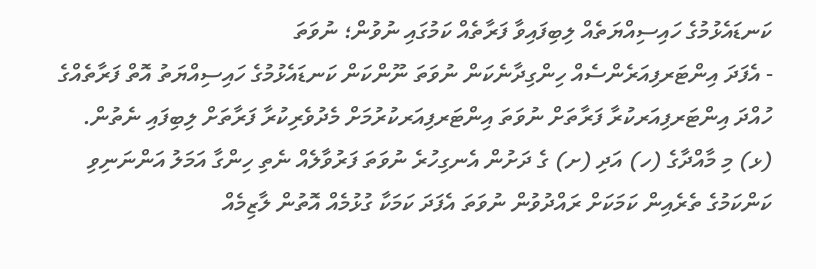ކަނޑައެޅުމުގެ ހައިސިއްޔަތެއް ލިބިފައިވާ ފަރާތެއް ކަމުގައި ނުވުން؛ ނުވަތަ
- އެފަދަ އިންޓަރފިއަރެންސެއް ހިންގިދާނެކަން ނުވަތަ ނޫންކަން ކަނޑައެޅުމުގެ ހައިސިއްޔަތު އޮތް ފަރާތެއްގެ ހުއްދަ އިންޓަރފިއަރކުރާ ފަރާތަށް ނުވަތަ އިންޓަރފިއަރކުރުމަށް މެދުވެރިކުރާ ފަރާތަށް ލިބިފައި ނެތުން.
(ޅ) މި މާއްދާގެ (ހ) އަދި (ށ) ގެ ދަށުން އެނގިހުރެ ނުވަތަ ފަރުވާލެއް ނެތި ހިންގާ އަމަލު އަންނަނިވި ކަންކަމުގެ ތެރެއިން ކަމަކަށް ރައްދުވުން ނުވަތަ އެފަދަ ކަމަކާ ގުޅުމެއް އޮތުން ލާޒިމެއް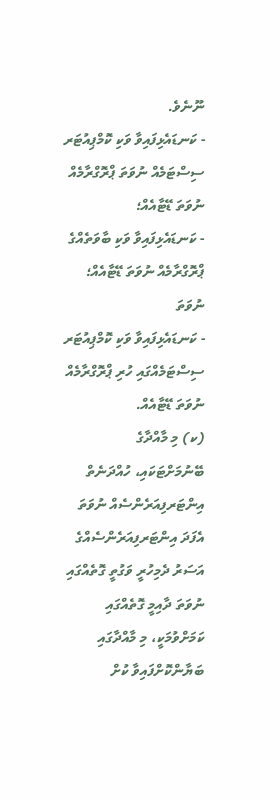ނޫނެވެ.
- ކަނޑައެޅިފައިވާ ވަކި ކޮމްޕިއުޓަރ ސިސްޓަމެއް ނުވަތަ ޕްރޮގްރާމެއް ނުވަތަ ޑޭޓާއެއް؛
- ކަނޑައެޅިފައިވާ ވަކި ބާވަތެއްގެ ޕްރޮގްރާމެއް ނުވަތަ ޑޭޓާއެއް؛ ނުވަތަ
- ކަނޑައެޅިފައިވާ ވަކި ކޮމްޕިއުޓަރ ސިސްޓަމެއްގައި ހުރި ޕްރޮގްރާމެއް ނުވަތަ ޑޭޓާއެއް.
(ކ) މި މާއްދާގެ ބޭނުމަށްޓަކައި، ހުއްދަނެތް އިންޓަރފިއަރެންސެއް ނުވަތަ އެފަދަ އިންޓަރފިއަރެންސެއްގެ އަސަރު ދެމިހުރީ ވަގުތީ ގޮތެއްގައި ނުވަތަ ދާއިމީ ގޮތެއްގައި ކަމަށްވުމަކީ، މި މާއްދާގައި ބަޔާންކޮށްފައިވާ ކުށް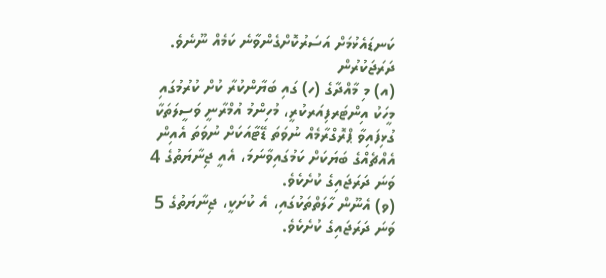ކަނޑައެޅުމަށް އަސަރުކޮށްގެންވާނެ ކަމެއް ނޫނެވެ.
ދަރަޖަކުރުން
(އ) މި މާއްދާގެ (ހ) ގައި ބަޔާންކުރާ ކުށް ކުރުމުގައި މީހަކު އިންޓަރފިއަރކުރީ، މުހިންމު އުމްރާނީ ވަސީލަތަކާ ގުޅިފައިވާ ޕްރޮގްރާމެއް ނުވަތަ ޑޭޓާއަކަށް ނުވަތަ އެއިން އެއްޗެއްގެ ބަޔަކަށް ކަމުގައިވާނަމަ، އެއީ ޖިނާޔަތުގެ 4 ވަނަ ދަރަޖައިގެ ކުށެކެވެ.
(ވ) އެނޫން ހާލަތްތަކުގައި، އެ ކުށަކީ، ޖިނާޔަތުގެ 5 ވަނަ ދަރަޖައިގެ ކުށެކެވެ.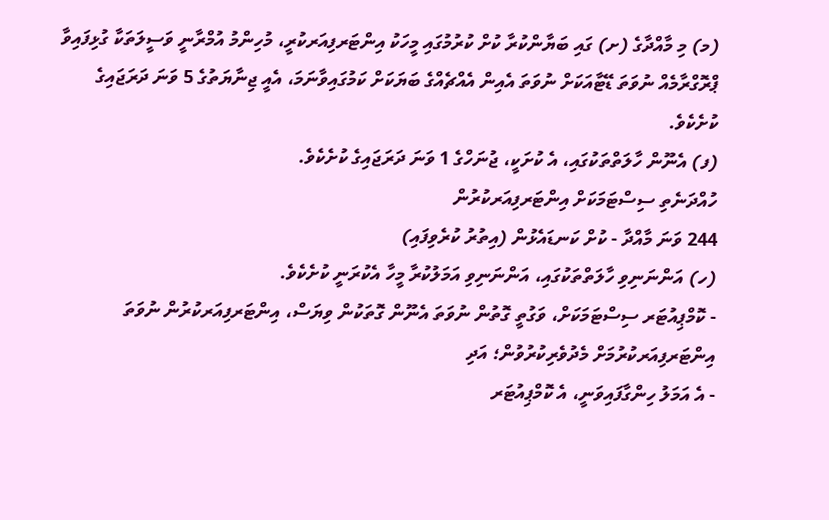(މ) މި މާއްދާގެ (ށ) ގައި ބަޔާންކުރާ ކުށް ކުރުމުގައި މީހަކު އިންޓަރފިއަރކުރީ، މުހިންމު އުމްރާނީ ވަސީލަތަކާ ގުޅިފައިވާ ޕްރޮގްރާމެއް ނުވަތަ ޑޭޓާއަކަށް ނުވަތަ އެއިން އެއްޗެއްގެ ބަޔަކަށް ކަމުގައިވާނަމަ، އެއީ ޖިނާޔަތުގެ 5 ވަނަ ދަރަޖައިގެ ކުށެކެވެ.
(ފ) އެނޫން ހާލަތްތަކުގައި، އެ ކުށަކީ، ޖުނަހްގެ 1 ވަނަ ދަރަޖައިގެ ކުށެކެވެ.
ހުއްދަނެތި ސިސްޓަމަކަށް އިންޓަރފިއަރކުރުން
244 ވަނަ މާއްދާ - ކުށް ކަނޑައެޅުން (އިތުރު ކުރެވިފައި)
(ހ) އަންނަނިވި ހާލަތްތަކުގައި، އަންނަނިވި އަމަލުކުރާ މީހާ އެކުރަނީ ކުށެކެވެ.
- ކޮމްޕިއުޓަރ ސިސްޓަމަކަށް، ވަގުތީ ގޮތުން ނުވަތަ އެނޫން ގޮތަކުން ވިޔަސް، އިންޓަރފިއަރކުރުން ނުވަތަ އިންޓަރފިއަރކުރުމަށް މެދުވެރިކުރުވުން؛ އަދި
- އެ އަމަލު ހިންގާފައިވަނީ، އެ ކޮމްޕިއުޓަރ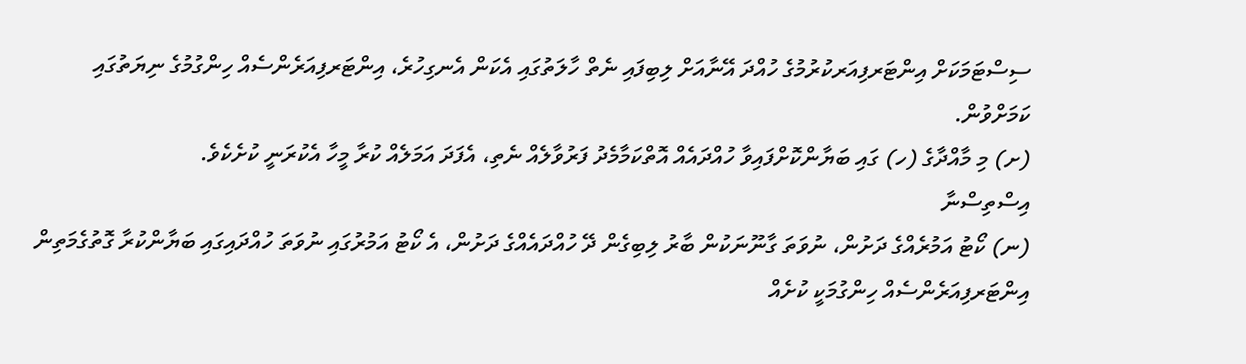ސިސްޓަމަކަށް އިންޓަރފިއަރކުރުމުގެ ހުއްދަ އޭނާއަށް ލިބިފައި ނެތް ހާލަތުގައި އެކަން އެނގިހުރެ، އިންޓަރފިއަރެންސެއް ހިންގުމުގެ ނިޔަތުގައި ކަމަށްވުން.
(ށ) މި މާއްދާގެ (ހ) ގައި ބަޔާންކޮށްފައިވާ ހުއްދައެއް އޮތްކަމާމެދު ފަރުވާލެއް ނެތި، އެފަދަ އަމަލެއް ކުރާ މީހާ އެކުރަނީ ކުށެކެވެ.
އިސްތިސްނާ
(ނ) ކޯޓު އަމުރެއްގެ ދަށުން، ނުވަތަ ގާނޫނަކުން ބާރު ލިބިގެން ދޭ ހުއްދައެއްގެ ދަށުން، އެ ކޯޓު އަމުރުގައި ނުވަތަ ހުއްދައިގައި ބަޔާންކުރާ ގޮތުގެމަތިން އިންޓަރފިއަރެންސެއް ހިންގުމަކީ ކުށެއް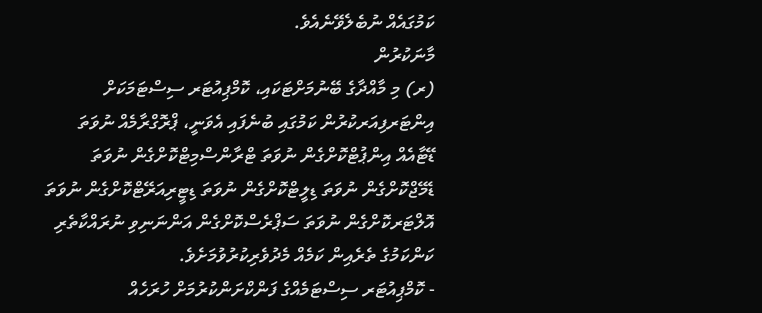ކަމުގައެއް ނުބެލެވޭނެއެވެ.
މާނަކުރުން
(ރ) މި މާއްދާގެ ބޭނުމަށްޓަކައި، ކޮމްޕިއުޓަރ ސިސްޓަމަކަށް އިންޓަރފިއަރކުރުން ކަމުގައި ބުނެފައި އެވަނީ، ޕްރޮގްރާމެއް ނުވަތަ ޑޭޓާއެއް އިންޕުޓްކޮށްގެން ނުވަތަ ޓްރާންސްމިޓްކޮށްގެން ނުވަތަ ޑެމޭޖްކޮށްގެން ނުވަތަ ޑިލީޓްކޮށްގެން ނުވަތަ ޑިޓީރިއަރޭޓްކޮށްގެން ނުވަތަ އޮލްޓަރކޮށްގެން ނުވަތަ ސަޕްރެސްކޮށްގެން އަންނަނިވި ނުރައްކާތެރި ކަންކަމުގެ ތެރެއިން ކަމެއް މެދުވެރިކުރުވުމަށެވެ.
- ކޮމްޕިއުޓަރ ސިސްޓަމެއްގެ ފަންކްށަންކުރުމަށް ހުރަހެއް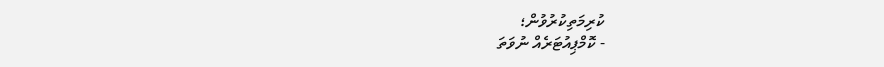ކުރިމަތިކުރުވުން؛
- ކޮމްޕިއުޓަރެއް ނުވަތަ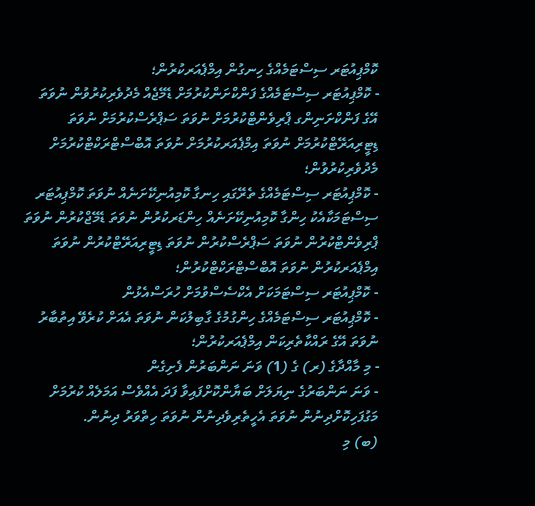ކޮމްޕިއުޓަރ ސިސްޓަމެއްގެ ހިނގުން އިމްޕެއަރކުރުން؛
- ކޮމްޕިއުޓަރ ސިސްޓަމެއްގެ ފަންކްށަންކުރުމަށް ޑެމޭޖެއް މެދުވެރިކުރުވުން ނުވަތަ އޭގެ ފަންކްށަނިންގ ޕްރިވެންޓްކުރުމަށް ނުވަތަ ސަޕްރެސްކުރުމަށް ނުވަތަ ޑިޓީރިއަރޭޓްކުރުމަށް ނުވަތަ އިމްޕެއަރކުރުމަށް ނުވަތަ އޮބްސްޓްރަކްޓްކުރުމަށް މެދުވެރިކުރުވުން؛
- ކޮމްޕިއުޓަރ ސިސްޓަމެއްގެ ތެރޭގައި ހިނގާ ކޮމިއުނިކޭށަނެއް ނުވަތަ ކޮމްޕިއުޓަރ ސިސްޓަމަކާއެކު ހިންގާ ކޮމިއުނިކޭށަނެއް ހިންޑަރކުރުން ނުވަތަ ޑެމޭޖްކުރުން ނުވަތަ ޕްރިވެންޓްކުރުން ނުވަތަ ސަޕްރެސްކުރުން ނުވަތަ ޑިޓީރިއަރޭޓްކުރުން ނުވަތަ އިމްޕެއަރކުރުން ނުވަތަ އޮބްސްޓްރަކްޓްކުރުން؛
- ކޮމްޕިއުޓަރ ސިސްޓަމަކަށް އެކްސެސްވުމަށް ހުރަސްއެޅުން
- ކޮމްޕިއުޓަރ ސިސްޓަމެއްގެ ހިންގުމުގެ ގާބިލުކަން ނުވަތަ އެއަށް ކުރެވޭ އިތުބާރު ނުވަތަ އޭގެ ރައްކާތެރިކަން އިމްޕެއަރކުރުން؛
- މި މާއްދާގެ (ރ) ގެ (1) ވަނަ ނަންބަރުން ފެށިގެން
- ވަނަ ނަންބަރުގެ ނިޔަލަށް ބަޔާންކޮށްފައިވާ ފަދަ އެއްވެސް އަމަލެއް ކުރުމަށް މަގުފަހިކޮށްދިނުން ނުވަތަ އެހީތެރިވެދިނުން ނުވަތަ ހިތްވަރު ދިނުން.
(ބ) މި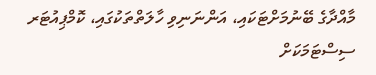މާއްދާގެ ބޭނުމަށްޓަކައި، އަންނަނިވި ހާލަތްތަކުގައި، ކޮމްޕިއުޓަރ ސިސްޓަމަކަށް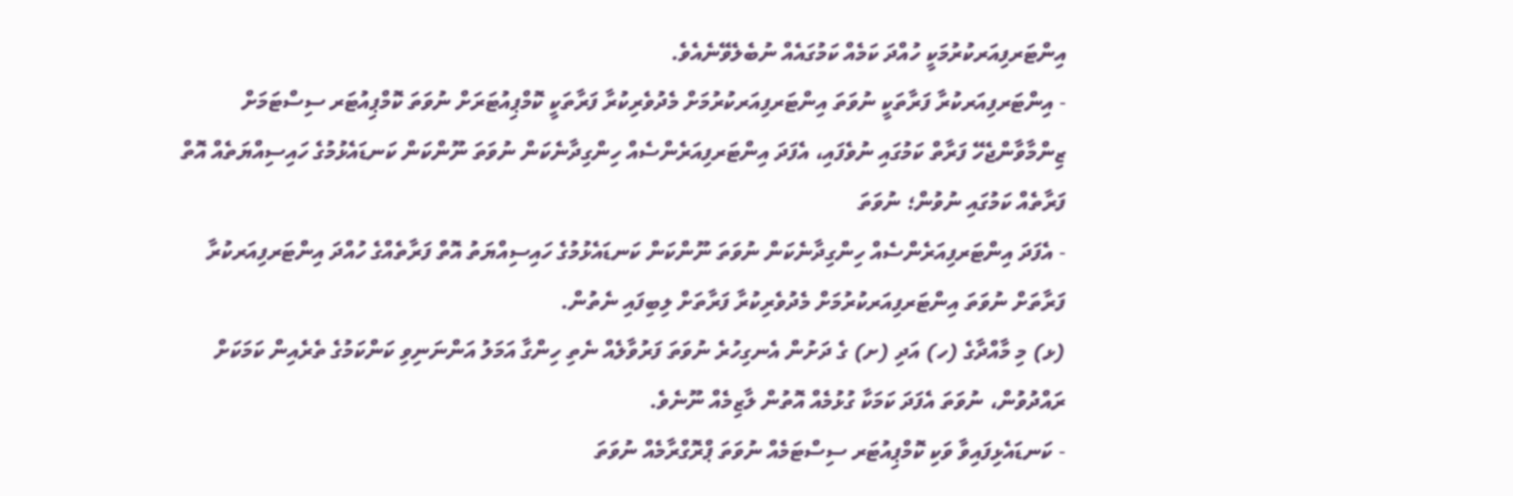އިންޓަރފިއަރކުރުމަކީ ހުއްދަ ކަމެއް ކަމުގައެއް ނުބެލެވޭނެއެވެ.
- އިންޓަރފިއަރކުރާ ފަރާތަކީ ނުވަތަ އިންޓަރފިއަރކުރުމަށް މެދުވެރިކުރާ ފަރާތަކީ ކޮމްޕިއުޓަރަށް ނުވަތަ ކޮމްޕިއުޓަރ ސިސްޓަމަށް ޒިންމާވާންޖެހޭ ފަރާތް ކަމުގައި ނުވެފައި، އެފަދަ އިންޓަރފިއަރެންސެއް ހިންގިދާނެކަން ނުވަތަ ނޫންކަން ކަނޑައެޅުމުގެ ހައިސިއްޔަތެއް އޮތް ފަރާތެއް ކަމުގައި ނުވުން؛ ނުވަތަ
- އެފަދަ އިންޓަރފިއަރެންސެއް ހިންގިދާނެކަން ނުވަތަ ނޫންކަން ކަނޑައެޅުމުގެ ހައިސިއްޔަތު އޮތް ފަރާތެއްގެ ހުއްދަ އިންޓަރފިއަރކުރާ ފަރާތަށް ނުވަތަ އިންޓަރފިއަރކުރުމަށް މެދުވެރިކުރާ ފަރާތަށް ލިބިފައި ނެތުން.
(ޅ) މި މާއްދާގެ (ހ) އަދި (ށ) ގެ ދަށުން އެނގިހުރެ ނުވަތަ ފަރުވާލެއް ނެތި ހިންގާ އަމަލު އަންނަނިވި ކަންކަމުގެ ތެރެއިން ކަމަކަށް ރައްދުވުން، ނުވަތަ އެފަދަ ކަމަކާ ގުޅުމެއް އޮތުން ލާޒިމެއް ނޫނެވެ.
- ކަނޑައެޅިފައިވާ ވަކި ކޮމްޕިއުޓަރ ސިސްޓަމެއް ނުވަތަ ޕްރޮގްރާމެއް ނުވަތަ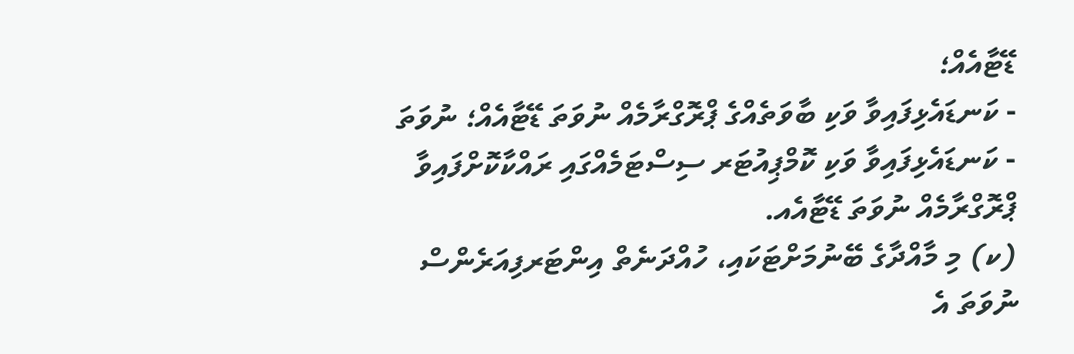ޑޭޓާއެއް؛
- ކަނޑައެޅިފައިވާ ވަކި ބާވަތެއްގެ ޕްރޮގްރާމެއް ނުވަތަ ޑޭޓާއެއް؛ ނުވަތަ
- ކަނޑައެޅިފައިވާ ވަކި ކޮމްޕިއުޓަރ ސިސްޓަމެއްގައި ރައްކާކޮށްފައިވާ ޕްރޮގްރާމެއް ނުވަތަ ޑޭޓާއެއ.
(ކ) މި މާއްދާގެ ބޭނުމަށްޓަކައި، ހުއްދަނެތް އިންޓަރފިއަރެންސް ނުވަތަ އެ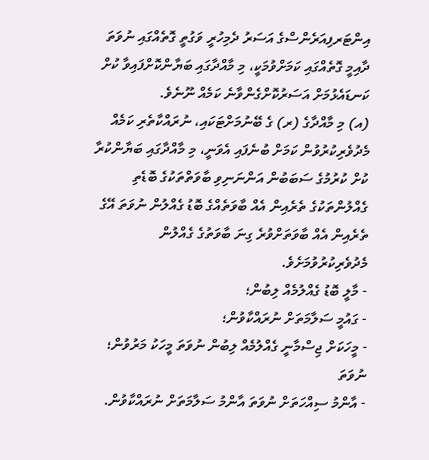އިންޓަރފިއަރެންސްގެ އަސަރު ދެމިހުރީ ވަގުތީ ގޮތެއްގައި ނުވަތަ ދާއިމީ ގޮތެއްގައި ކަމަށްވުމަކީ، މި މާއްދާގައި ބަޔާންކޮށްފައިވާ ކުށް ކަނޑައެޅުމަށް އަސަރުކޮށްގެންވާނެ ކަމެއް ނޫނެވެ.
(އ) މި މާއްދާގެ (ރ) ގެ ބޭނުމަށްޓަކައި، ނުރައްކާތެރި ކަމެއް މެދުވެރިކުރުވުން ކަމަށް ބުނެފައި އެވަނީ، މި މާއްދާގައި ބަޔާންކުރާ ކުށް ކުރުމުގެ ސަބަބުން އަންނަނިވި ބާވަތްތަކުގެ ބޮޑެތި ގެއްލުންތަކުގެ ތެރެއިން އެއް ބާވަތެއްގެ ބޮޑު ގެއްލުން ނުވަތަ އޭގެ ތެރެއިން އެއް ބާވަތަށްވުރެ ގިނަ ބާވަތުގެ ގެއްލުން މެދުވެރިކުރުވުމަށެވެ.
- މާލީ ބޮޑު ގެއްލުމެއް ލިބުން؛
- ގައުމީ ސަލާމަތަށް ނުރައްކާވުން؛
- މީހަކަށް ޖިސްމާނީ ގެއްލުމެއް ލިބުން ނުވަތަ މީހަކު މަރުވުން؛ ނުވަތަ
- އާންމު ސިއްހަތަށް ނުވަތަ އާންމު ސަލާމަތަށް ނުރައްކާވުން.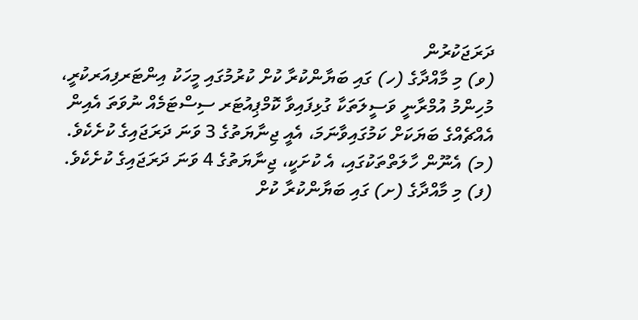ދަރަޖަކުރުން
(ވ) މި މާއްދާގެ (ހ) ގައި ބަޔާންކުރާ ކުށް ކުރުމުގައި މީހަކު އިންޓަރފިއަރކުރީ، މުހިންމު އުމްރާނީ ވަސީލަތަކާ ގުޅިފައިވާ ކޮމްޕިއުޓަރ ސިސްޓަމެއް ނުވަތަ އެއިން އެއްޗެއްގެ ބަޔަކަށް ކަމުގައިވާނަމަ، އެއީ ޖިނާޔަތުގެ 3 ވަނަ ދަރަޖައިގެ ކުށެކެވެ.
(މ) އެނޫން ހާލަތްތަކުގައި، އެ ކުށަކީ، ޖިނާޔަތުގެ 4 ވަނަ ދަރަޖައިގެ ކުށެކެވެ.
(ފ) މި މާއްދާގެ (ށ) ގައި ބަޔާންކުރާ ކުށް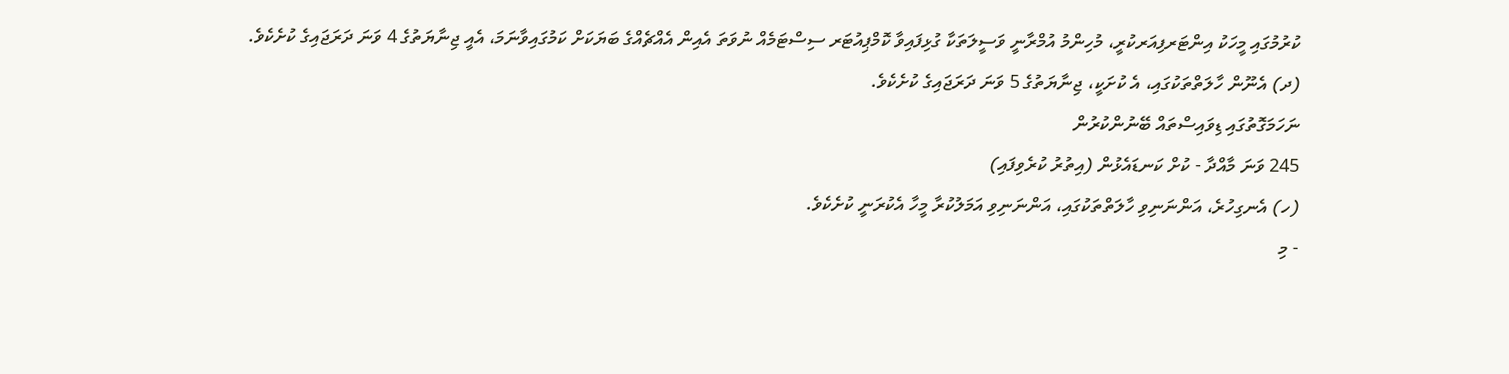ކުރުމުގައި މީހަކު އިންޓަރފިއަރކުރީ، މުހިންމު އުމްރާނީ ވަސީލަތަކާ ގުޅިފައިވާ ކޮމްޕިއުޓަރ ސިސްޓަމެއް ނުވަތަ އެއިން އެއްޗެއްގެ ބަޔަކަށް ކަމުގައިވާނަމަ، އެއީ ޖިނާޔަތުގެ 4 ވަނަ ދަރަޖައިގެ ކުށެކެވެ.
(ދ) އެނޫން ހާލަތްތަކުގައި، އެ ކުށަކީ، ޖިނާޔަތުގެ 5 ވަނަ ދަރަޖައިގެ ކުށެކެވެ.
ނަހަމަގޮތުގައި ޑިވައިސްތައް ބޭނުންކުރުން
245 ވަނަ މާއްދާ - ކުށް ކަނޑައެޅުން (އިތުރު ކުރެވިފައި)
(ހ) އެނގިހުރެ، އަންނަނިވި ހާލަތްތަކުގައި، އަންނަނިވި އަމަލުކުރާ މީހާ އެކުރަނީ ކުށެކެވެ.
- މި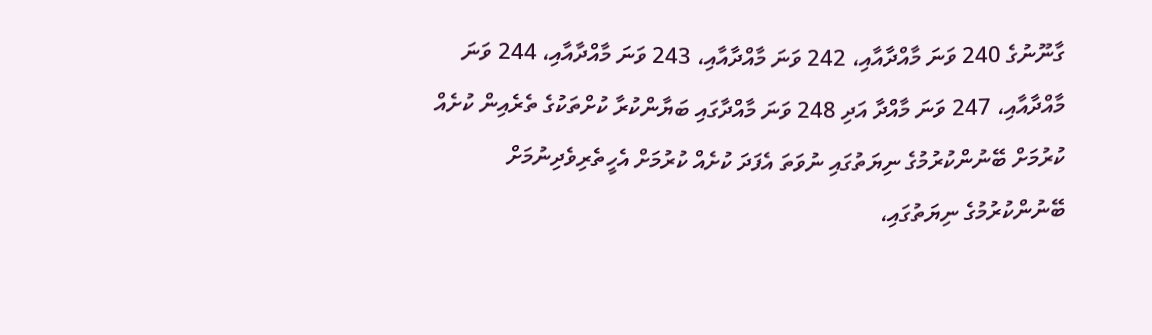ގާނޫނުގެ 240 ވަނަ މާއްދާއާއި، 242 ވަނަ މާއްދާއާއި، 243 ވަނަ މާއްދާއާއި، 244 ވަނަ މާއްދާއާއި، 247 ވަނަ މާއްދާ އަދި 248 ވަނަ މާއްދާގައި ބަޔާންކުރާ ކުށްތަކުގެ ތެރެއިން ކުށެއް ކުރުމަށް ބޭނުންކުރުމުގެ ނިޔަތުގައި ނުވަތަ އެފަދަ ކުށެއް ކުރުމަށް އެހީތެރިވެދިނުމަށް ބޭނުންކުރުމުގެ ނިޔަތުގައި،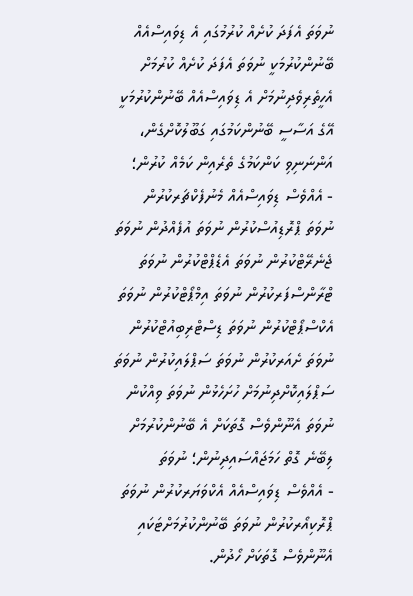ނުވަތަ އެފަދަ ކުށެއް ކުރުމުގައި އެ ޑިވައިސްއެއް ބޭނުންކުރުމަކީ ނުވަތަ އެފަދަ ކުށެއް ކުރުމަށް އެހީތެރިވެދިނުމަށް އެ ޑިވައިސްއެއް ބޭނުންކުރުމަކީ އޭގެ އަސާސީ ބޭނުންކަމުގައި ގަބޫލުކޮށްގެން، އަންނަނިވި ކަންކަމުގެ ތެރެއިން ކަމެއް ކުރުން؛
- އެއްވެސް ޑިވައިސްއެއް މެނުފެކްޗަރކުރުން ނުވަތަ ޕްރޮޑިއުސްކުރުން ނުވަތަ އުފެއްދުން ނުވަތަ ޖެނެރޭޓްކުރުން ނުވަތަ އެޑެޕްޓްކުރުން ނުވަތަ ޓްރާންސްފަރކުރުން ނުވަތަ އިމްޕޯޓްކުރުން ނުވަތަ އެކްސްޕޯޓްކުރުން ނުވަތަ ޑިސްޓްރިބިއުޓްކުރުން ނުވަތަ ށެއަރކުރުން ނުވަތަ ސަޕްލައިކުރުން ނުވަތަ ސަޕްލައިކޮށްދިނުމަށް ހުށަހެޅުން ނުވަތަ ވިއްކުން ނުވަތަ އެނޫންވެސް ގޮތަކަށް އެ ބޭނުންކުރުމަށް ލިބޭނެ ގޮތް ހަމަޖައްސައިދިނުން؛ ނުވަތަ
- އެއްވެސް ޑިވައިސްއެއް އެކްވަޔަރކުރުން ނުވަތަ ޕްރޮކިއޯރކުރުން ނުވަތަ ބޭނުންކުރުމަށްޓަކައި އެނޫންވެސް ގޮތަކަށް ހޯދުން.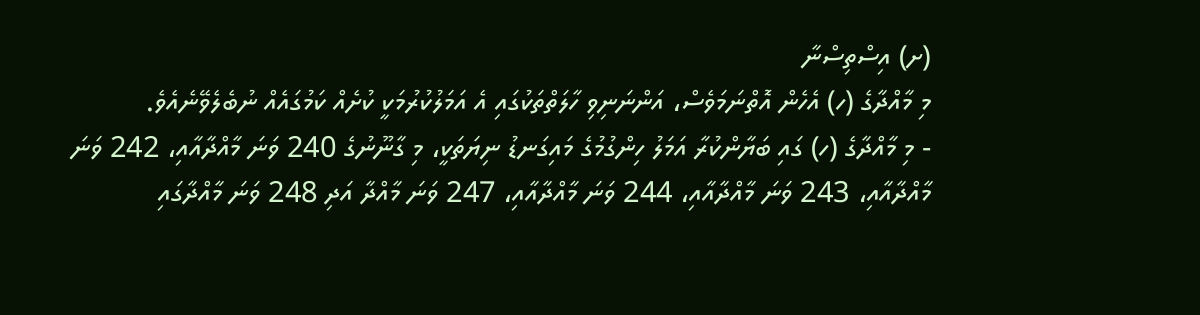(ށ) އިސްތިސްނާ
މި މާއްދާގެ (ހ) އެހެން އޮތްނަމަވެސް، އަންނަނިވި ހާލަތްތަކުގައި އެ އަމަލުކުރުމަކީ ކުށެއް ކަމުގައެއް ނުބެލެވޭނެއެވެ.
- މި މާއްދާގެ (ހ) ގައި ބަޔާންކުރާ އަމަލު ހިންގުމުގެ މައިގަނޑު ނިޔަތަކީ، މި ގާނޫނުގެ 240 ވަނަ މާއްދާއާއި، 242 ވަނަ މާއްދާއާއި، 243 ވަނަ މާއްދާއާއި، 244 ވަނަ މާއްދާއާއި، 247 ވަނަ މާއްދާ އަދި 248 ވަނަ މާއްދާގައި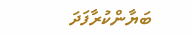ބަޔާންކުރާފަދަ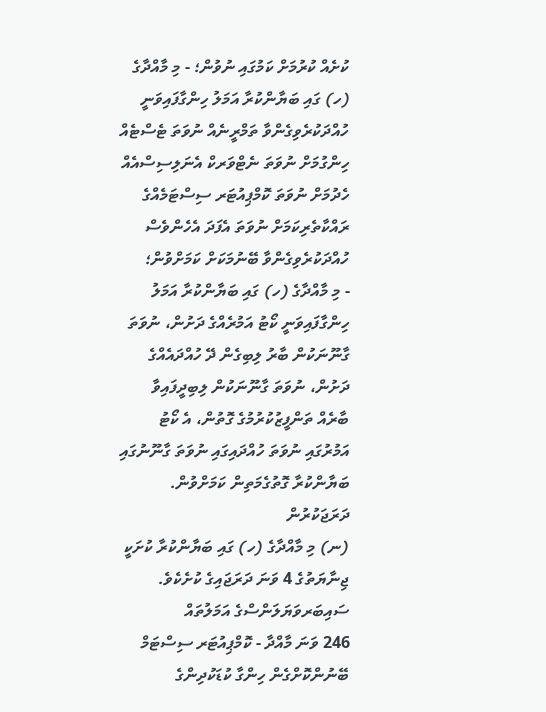ކުށެއް ކުރުމަށް ކަމުގައި ނުވުން؛ - މި މާއްދާގެ (ހ) ގައި ބަޔާންކުރާ އަމަލު ހިންގާފައިވަނީ ހުއްދަކުރެވިގެންވާ ތަމްރީނެއް ނުވަތަ ޓެސްޓެއް ހިންގުމަށް ނުވަތަ ނެޓްވަރކް އެނަލިސިސްއެއް ހެދުމަށް ނުވަތަ ކޮމްޕިއުޓަރ ސިސްޓަމެއްގެ ރައްކާތެރިކަމަށް ނުވަތަ އެފަދަ އެހެންވެސް ހުއްދަކުރެވިގެންވާ ބޭނުމަކަށް ކަމަށްވުން؛
- މި މާއްދާގެ (ހ) ގައި ބަޔާންކުރާ އަމަލު ހިންގާފައިވަނީ ކޯޓު އަމުރެއްގެ ދަށުން، ނުވަތަ ގާނޫނަކުން ބާރު ލިބިގެން ދޭ ހުއްދައެއްގެ ދަށުން، ނުވަތަ ގާނޫނަކުން ލިބިދީފައިވާ ބާރެއް ތަންފީޒުކުރުމުގެ ގޮތުން، އެ ކޯޓު އަމުރުގައި ނުވަތަ ހުއްދައިގައި ނުވަތަ ގާނޫނުގައި ބަޔާންކުރާ ގޮތުގެމަތިން ކަމަށްވުން.
ދަރަޖަކުރުން
(ނ) މި މާއްދާގެ (ހ) ގައި ބަޔާންކުރާ ކުށަކީ ޖިނާޔަތުގެ 4 ވަނަ ދަރަޖައިގެ ކުށެކެވެ.
ސައިބަރވަޔަލަންސްގެ އަމަލުތައް
246 ވަނަ މާއްދާ - ކޮމްޕިއުޓަރ ސިސްޓަމް ބޭނުންކޮށްގެން ހިންގާ ކުޑަކުދިންގެ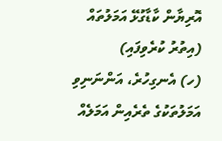އޮރިޔާން ކާޑާގުޅޭ އަމަލުތައް (އިތުރު ކުރެވިފައި)
(ހ) އެނގިހުރެ، އަންނަނިވި އަމަލުތަކުގެ ތެރެއިން އަމަލެއް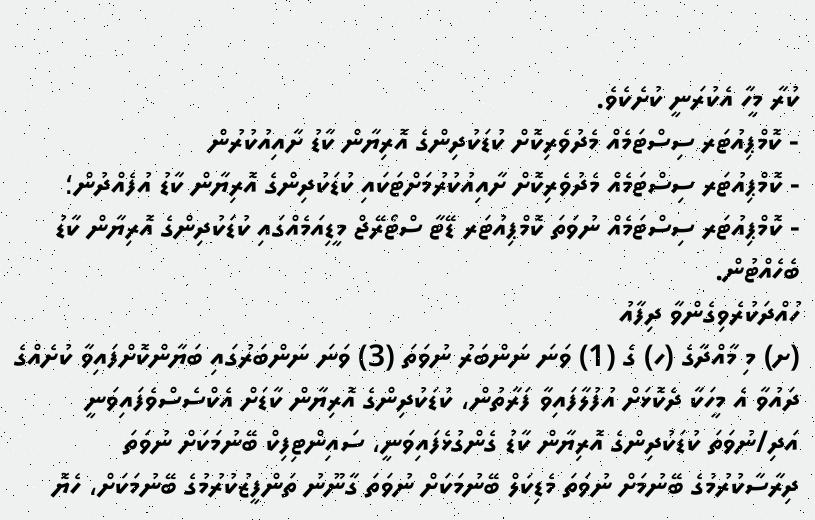ކުރާ މީހާ އެކުރަނީ ކުށެކެވެ.
- ކޮމްޕިއުޓަރ ސިސްޓަމެއް މެދުވެރިކޮށް ކުޑަކުދިންގެ އޮރިޔާން ކާޑު ށާއިއުކުރުން
- ކޮމްޕިއުޓަރ ސިސްޓަމެއް މެދުވެރިކޮށް ށާއިއުކުރުމަށްޓަކައި ކުޑަކުދިންގެ އޮރިޔާން ކާޑު އުފެއްދުން؛
- ކޮމްޕިއުޓަރ ސިސްޓަމެއް ނުވަތަ ކޮމްޕިއުޓަރ ޑޭޓާ ސްޓޯރޭޖް މީޑިއަމެއްގައި ކުޑަކުދިންގެ އޮރިޔާން ކާޑު ބެހެއްޓުން.
ހުއްދަކުރެވިގެންވާ ދިފާއު
(ށ) މި މާއްދާގެ (ހ) ގެ (1) ވަނަ ނަންބަރު ނުވަތަ (3) ވަނަ ނަންބަރުގައި ބަޔާންކޮށްފައިވާ ކުށެއްގެ ދައުވާ އެ މީހަކާ ދެކޮޅަށް އުފުލާފައިވާ ފަރާތުން، ކުޑަކުދިންގެ އޮރިޔާން ކާޑަށް އެކްސެސްވެފައިވަނީ އަދި/ނުވަތަ ކުޑަކުދިންގެ އޮރިޔާން ކާޑު ގެންގުޅެފައިވަނީ، ސައިންޓިފިކް ބޭނުމަކަށް ނުވަތަ ދިރާސާކުރުމުގެ ބޭނުމަށް ނުވަތަ މެޑިކަލް ބޭނުމަކަށް ނުވަތަ ގާނޫނު ތަންފީޒުކުރުމުގެ ބޭނުމަކަށް، ހެޔޮ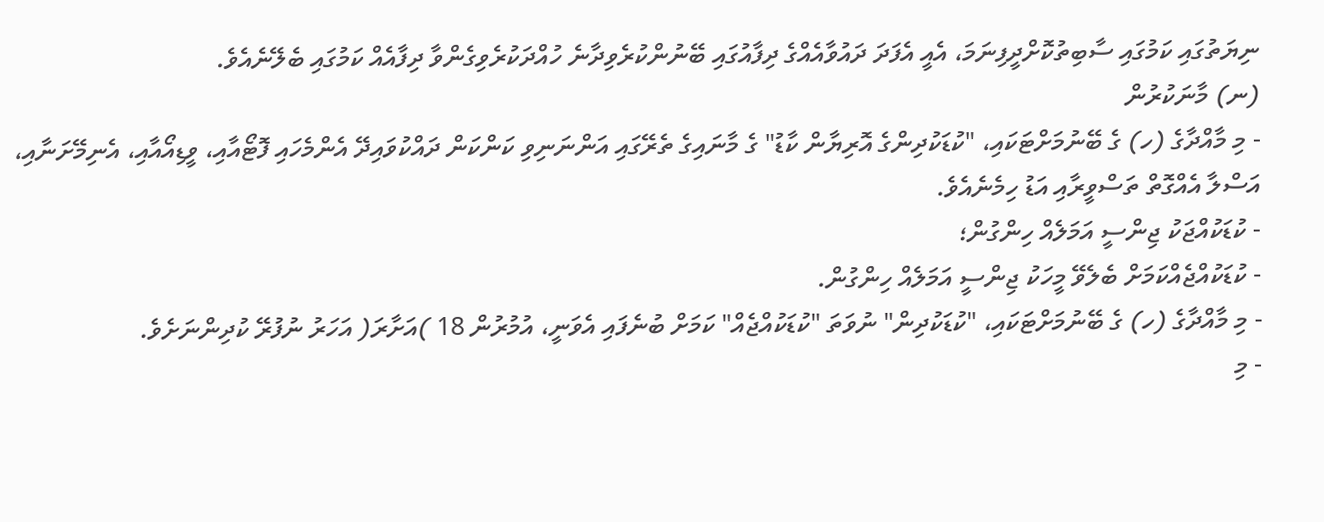ނިޔަތުގައި ކަމުގައި ސާބިތުކޮށްދީފިނަމަ، އެއީ އެފަދަ ދައުވާއެއްގެ ދިފާއުގައި ބޭނުންކުރެވިދާނެ ހުއްދަކުރެވިގެންވާ ދިފާއެއް ކަމުގައި ބެލޭނެއެވެ.
(ނ) މާނަކުރުން
- މި މާއްދާގެ (ހ) ގެ ބޭނުމަށްޓަކައި، "ކުޑަކުދިންގެ އޮރިޔާން ކާޑު" ގެ މާނައިގެ ތެރޭގައި އަންނަނިވި ކަންކަން ދައްކުވައިދޭ އެންމެހައި ފޮޓޯއާއި، ވީޑިއޯއާއި، އެނިމޭށަނާއި، އަސްލާ އެއްގޮތް ތަސްވީރާއި އަޑު ހިމެނެއެވެ.
- ކުޑަކުއްޖަކު ޖިންސީ އަމަލެއް ހިންގުން؛
- ކުޑަކުއްޖެއްކަމަށް ބެލެވޭ މީހަކު ޖިންސީ އަމަލެއް ހިންގުން.
- މި މާއްދާގެ (ހ) ގެ ބޭނުމަށްޓަކައި، "ކުޑަކުދިން" ނުވަތަ "ކުޑަކުއްޖެއް" ކަމަށް ބުނެފައި އެވަނީ، އުމުރުން 18 )އަށާރަ( އަހަރު ނުފުރޭ ކުދިންނަށެވެ.
- މި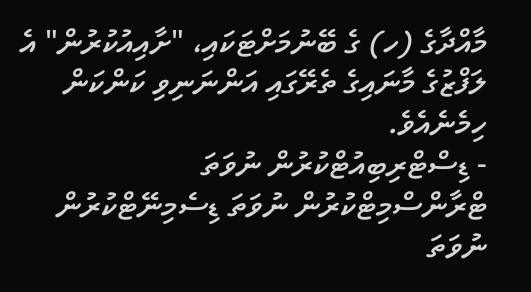މާއްދާގެ (ހ) ގެ ބޭނުމަށްޓަކައި، "ށާއިއުކުރުން" އެ ލަފްޒުގެ މާނައިގެ ތެރޭގައި އަންނަނިވި ކަންކަން ހިމެނެއެވެ.
- ޑިސްޓްރިބިއުޓްކުރުން ނުވަތަ ޓްރާންސްމިޓްކުރުން ނުވަތަ ޑިސެމިނޭޓްކުރުން ނުވަތަ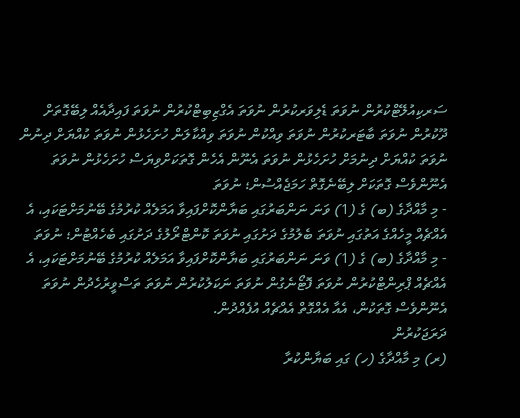ސަރކިއުލޭޓްކުރުން ނުވަތަ ޑެލިވަރކުރުން ނުވަތަ އެގްޒިބިޓްކުރުން ނުވަތަ ފައިދާއެއް ލިބޭގޮތަށް ދޫކުރުން ނުވަތަ ބާޓަރކުރުން ނުވަތަ ވިއްކުން ނުވަތަ ވިއްކާލަން ހުށަހެޅުން ނުވަތަ ކުއްޔަށް ދިނުން ނުވަތަ ކުއްޔަށް ދިނުމަށް ހުށަހެޅުން ނުވަތަ އެނޫން އެހެން ގޮތަކަށްވިޔަސް ހުށަހެޅުން ނުވަތަ އެނޫންވެސް ގޮތަކަށް ލިބޭނެގޮތް ހަމަޖެއްސުން؛ ނުވަތަ
- މި މާއްދާގެ (ބ) ގެ (1) ވަނަ ނަންބަރުގައި ބަޔާންކޮށްފައިވާ އަމަލެއް ކުރުމުގެ ބޭނުމަށްޓަކައި، އެ އެއްޗެއް މީހެއްގެ އަތުގައި ނުވަތަ ބެލުމުގެ ދަށުގައި ނުވަތަ ކޮންޓްރޯލުގެ ދަށުގައި ބެހެއްޓުން؛ ނުވަތަ
- މި މާއްދާގެ (ބ) ގެ (1) ވަނަ ނަންބަރުގައި ބަޔާންކޮށްފައިވާ އަމަލެއް ކުރުމުގެ ބޭނުމަށްޓަކައި، އެ އެއްޗެއް ޕްރިންޓްކުރުން ނުވަތަ ފޮޓޯނެގުން ނުވަތަ ނަކަލުކުރުން ނުވަތަ ތަސްވީރުހެދުން ނުވަތަ އެނޫންވެސް ގޮތަކުން، އެއާ އެއްގޮތް އެއްޗެއް އުފެއްދުން.
ދަރަޖަކުރުން
(ރ) މި މާއްދާގެ (ހ) ގައި ބަޔާންކުރާ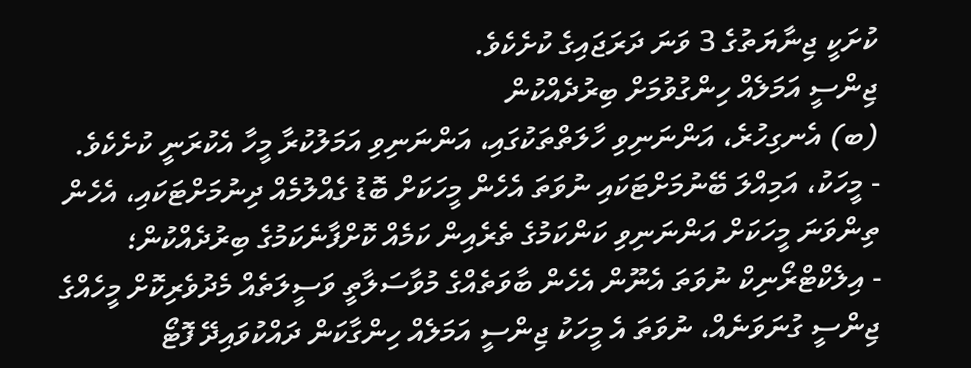ކުށަކީ ޖިނާޔަތުގެ 3 ވަނަ ދަރަޖައިގެ ކުށެކެވެ.
ޖިންސީ އަމަލެއް ހިންގުވުމަށް ބިރުދެއްކުން
(ބ) އެނގިހުރެ، އަންނަނިވި ހާލަތްތަކުގައި، އަންނަނިވި އަމަލުކުރާ މީހާ އެކުރަނީ ކުށެކެވެ.
- މީހަކު، އަމިއްލަ ބޭނުމަށްޓަކައި ނުވަތަ އެހެން މީހަކަށް ބޮޑު ގެއްލުމެއް ދިނުމަށްޓަކައި، އެހެން ތިންވަނަ މީހަކަށް އަންނަނިވި ކަންކަމުގެ ތެރެއިން ކަމެއް ކޮށްފާނެކަމުގެ ބިރުދެއްކުން؛
- އިލެކްޓްރޯނިކް ނުވަތަ އެނޫން އެހެން ބާވަތެއްގެ މުވާސަލާތީ ވަސީލަތެއް މެދުވެރިކޮށް މީހެއްގެ ޖިންސީ ގުނަވަނެއް، ނުވަތަ އެ މީހަކު ޖިންސީ އަމަލެއް ހިންގާކަން ދައްކުވައިދޭ ފޮޓޯ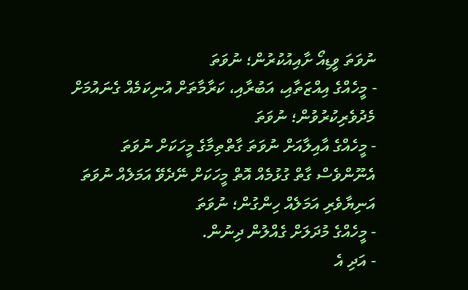ނުވަތަ ވީޑިއޯ ށާއިއުކުރުން؛ ނުވަތަ
- މީހެއްގެ އިއްޒަތާއި، އަބުރާއި، ކަރާމާތަށް އުނިކަމެއް ގެނައުމަށް މެދުވެރިކުރުވުން؛ ނުވަތަ
- މީހެއްގެ އާއިލާއަށް ނުވަތަ ގާތްތިމާގެ މީހަކަށް ނުވަތަ އެނޫންވެސް ގާތް ގުޅުމެއް އޮތް މީހަކަށް ނޭދެވޭ އަމަލެއް ނުވަތަ އަނިޔާވެރި އަމަލެއް ހިންގުން؛ ނުވަތަ
- މީހެއްގެ މުދަލަށް ގެއްލުން ދިނުން.
- އަދި އެ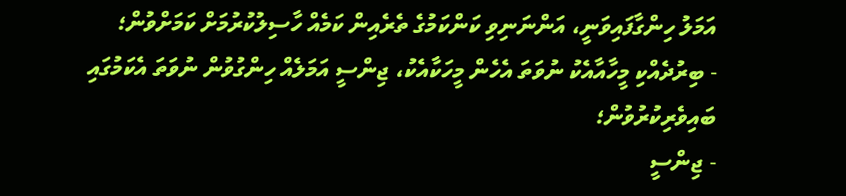އަމަލު ހިންގާފައިވަނީ، އަންނަނިވި ކަންކަމުގެ ތެރެއިން ކަމެއް ހާސިލުކުރުމަށް ކަމަށްވުން؛
- ބިރުދެއްކި މީހާއާއެކު ނުވަތަ އެހެން މީހަކާއެކު، ޖިންސީ އަމަލެއް ހިންގުވުން ނުވަތަ އެކަމުގައި ބައިވެރިކުރުވުން؛
- ޖިންސީ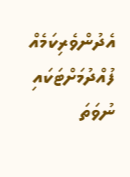އެދުންވެރިކަމެއް ފުއްދުމަށްޓަކައި ނުވަތަ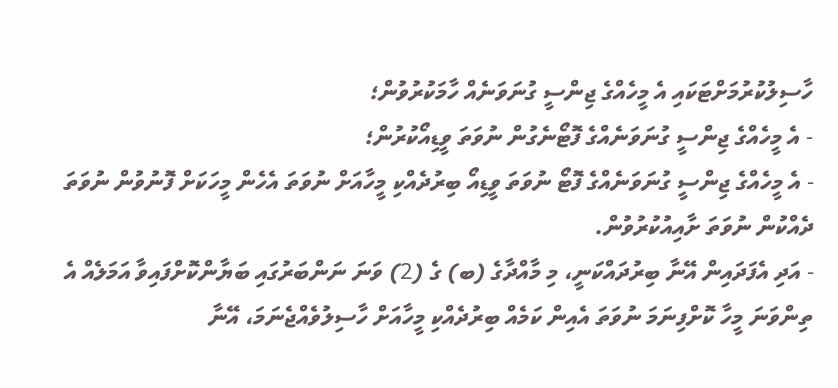ހާސިލުކުރުމަށްޓަކައި އެ މީހެއްގެ ޖިންސީ ގުނަވަނެއް ހާމަކުރުވުން؛
- އެ މީހެއްގެ ޖިންސީ ގުނަވަނެއްގެ ފޮޓޯނެގުން ނުވަތަ ވީޑިއޯކުރުން؛
- އެ މީހެއްގެ ޖިންސީ ގުނަވަނެއްގެ ފޮޓޯ ނުވަތަ ވީޑިއޯ ބިރުދެއްކި މީހާއަށް ނުވަތަ އެހެން މީހަކަށް ފޮނުވުން ނުވަތަ ދެއްކުން ނުވަތަ ށާއިއުކުރުވުން.
- އަދި އެފަދައިން އޭނާ ބިރުދައްކަނީ، މި މާއްދާގެ (ބ) ގެ (2) ވަނަ ނަންބަރުގައި ބަޔާންކޮށްފައިވާ އަމަލެއް އެ ތިންވަނަ މީހާ ކޮށްފިނަމަ ނުވަތަ އެއިން ކަމެއް ބިރުދެއްކި މީހާއަށް ހާސިލުވެއްޖެނަމަ، އޭނާ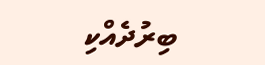ބިރުދެއްކި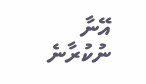އޭނާ ނުކުރާނެ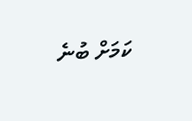ކަމަށް ބުނެ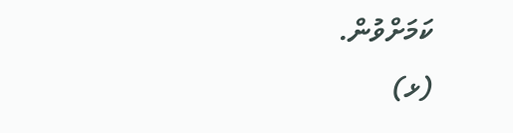ކަމަށްވުން.
(ޅ)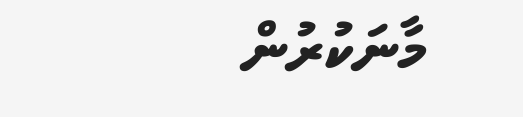މާނަކުރުން